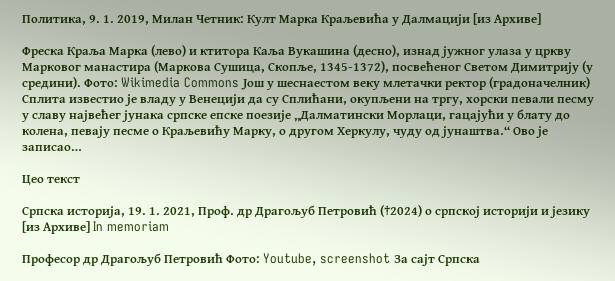Политика, 9. 1. 2019, Милан Четник: Култ Марка Краљевића у Далмацији [из Архиве]

Фреска Краља Марка (лево) и ктитора Каља Вукашина (десно), изнад јужног улаза у цркву Марковог манастира (Маркова Сушица, Скопље, 1345-1372), посвећеног Светом Димитрију (у средини). Фото: Wikimedia Commons Још у шеснаестом веку млетачки ректор (градоначелник) Сплита известио је владу у Венецији да су Сплићани, окупљени на тргу, хорски певали песму у славу највећег јунака српске епске поезије „Далматински Морлаци, гацајући у блату до колена, певају песме о Краљевићу Марку, о другом Херкулу, чуду од јунаштва.“ Ово је записао…

Цео текст

Српска историја, 19. 1. 2021, Проф. др Драгољуб Петровић (†2024) о српској историји и језику [из Архиве] In memoriam

Професор др Драгољуб Петровић Фото: Youtube, screenshot За сајт Српска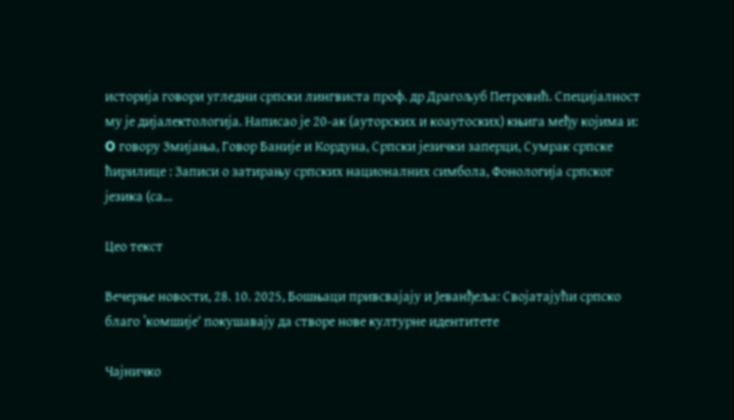историја говори угледни српски лингвиста проф. др Драгољуб Петровић. Специјалност му је дијалектологија. Написао је 20-ак (ауторских и коаутоских) књига међу којима и: O говору Змијања, Говор Баније и Кордуна, Српски језички заперци, Сумрак српске ћирилице : Записи о затирању српских националних симбола, Фонологија српског језика (са…

Цео текст

Вечерње новости, 28. 10. 2025, Бошњаци привсвајају и Јеванђеља: Својатајући српско благо ’комшије‘ покушавају да створе нове културне идентитете

Чајничко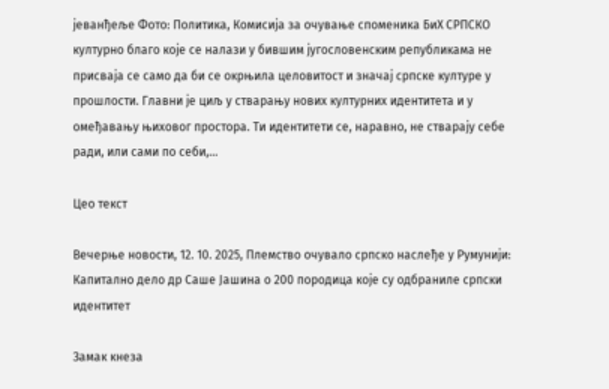јеванђеље Фото: Политика, Комисија за очување споменика БиХ СРПСКО културно благо које се налази у бившим југословенским републикама не присваја се само да би се окрњила целовитост и значај српске културе у прошлости. Главни је циљ у стварању нових културних идентитета и у омеђавању њиховог простора. Ти идентитети се, наравно, не стварају себе ради, или сами по себи,…

Цео текст

Вечерње новости, 12. 10. 2025, Племство очувало српско наслеђе у Румунији: Капитално дело др Саше Јашина о 200 породица које су одбраниле српски идентитет

Замак кнеза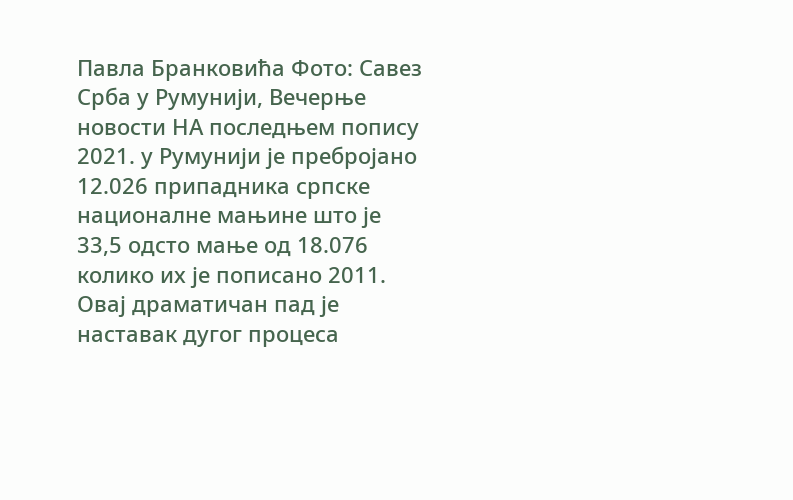Павла Бранковића Фото: Савез Срба у Румунији, Вечерње новости НА последњем попису 2021. у Румунији је пребројано 12.026 припадника српске националне мањине што је 33,5 одсто мање од 18.076 колико их је пописано 2011. Овај драматичан пад је наставак дугог процеса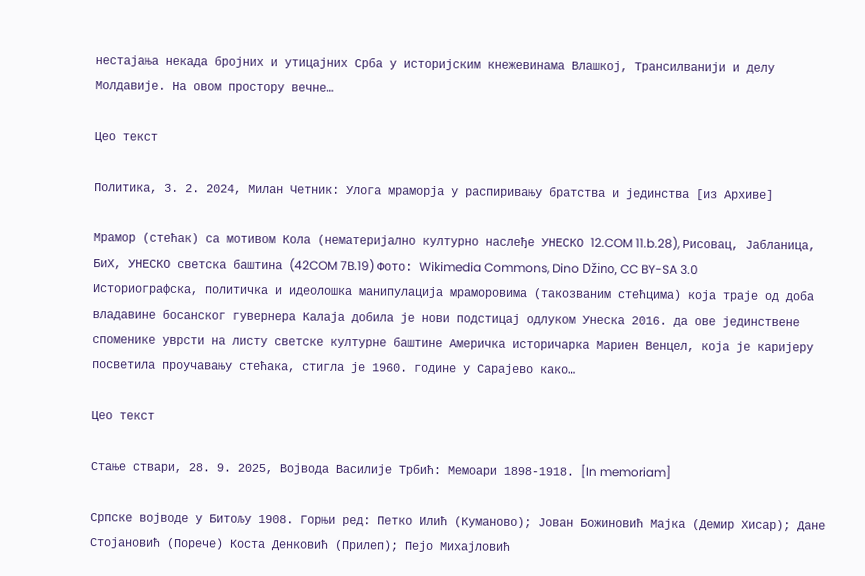нестајања некада бројних и утицајних Срба у историјским кнежевинама Влашкој, Трансилванији и делу Молдавије. На овом простору вечне…

Цео текст

Политика, 3. 2. 2024, Милан Четник: Улога мраморја у распиривању братства и јединства [из Архиве]

Мрамор (стећак) са мотивом Кола (нематеријално културно наслеђе УНЕСКО 12.COM 11.b.28), Рисовац, Јабланица, БиХ, УНЕСКО светска баштина (42COM 7B.19) Фото: Wikimedia Commons, Dino Džino, CC BY-SA 3.0 Историографска, политичка и идеолошка манипулација мраморовима (такозваним стећцима) која траје од доба владавине босанског гувернера Калаја добила је нови подстицај одлуком Унеска 2016. да ове јединствене споменике уврсти на листу светске културне баштине Америчка историчарка Мариен Венцел, која је каријеру посветила проучавању стећака, стигла је 1960. године у Сарајево како…

Цео текст

Стање ствари, 28. 9. 2025, Војвода Василије Трбић: Мемоари 1898-1918. [In memoriam]

Српске војводе у Битољу 1908. Горњи ред: Петко Илић (Куманово); Јован Божиновић Мајка (Демир Хисар); Дане Стојановић (Порече) Коста Денковић (Прилеп); Пејо Михајловић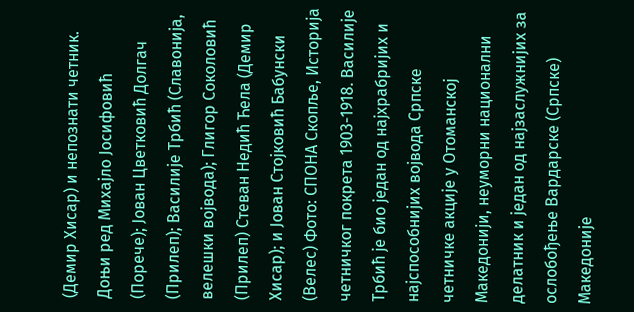(Демир Хисар) и непознати четник. Доњи ред Михајло Јосифовић (Порече); Јован Цветковић Долгач (Прилеп); Василије Трбић (Славонија, велешки војвода); Глигор Соколовић (Прилеп) Стеван Недић Ћела (Демир Хисар); и Јован Стојковић Бабунски (Велес) Фото: СПОНА Скопље, Историја четничког покрета 1903-1918. Василије Трбић је био један од најхрабријих и најспособнијих војвода Српске четничке акције у Отоманској Македонији, неуморни национални делатник и један од најзаслужнијих за ослобођење Вардарске (Српске) Македоније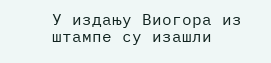У издању Виогора из штампе су изашли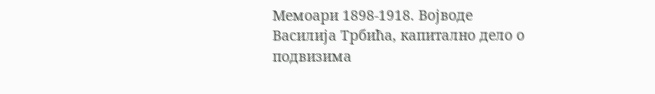Мемоари 1898-1918. Војводе Василија Трбића, капитално дело о подвизима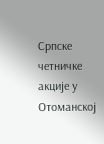Српске четничке акције у Отоманској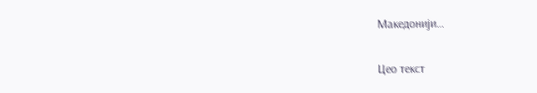Македонији…

Цео текст